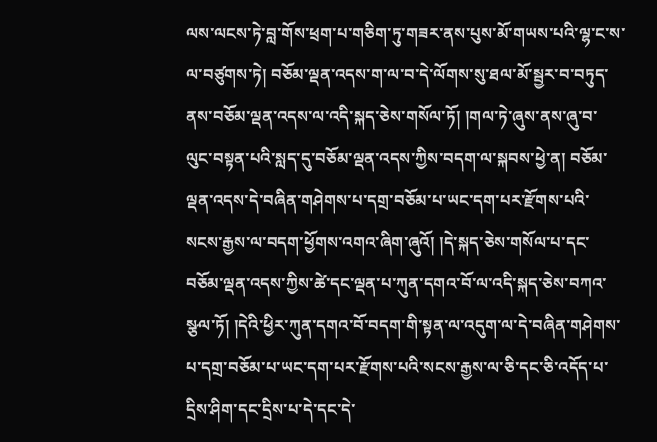ལས་ལངས་ཏེ་བླ་གོས་ཕྲག་པ་གཅིག་ཏུ་གཟར་ནས་པུས་མོ་གཡས་པའི་ལྷ་ང་ས་ལ་བཙུགས་ཏེ། བཅོམ་ལྡན་འདས་ག་ལ་བ་དེ་ལོགས་སུ་ཐལ་མོ་སྦྱར་བ་བཏུད་ནས་བཅོམ་ལྡན་འདས་ལ་འདི་སྐད་ཅེས་གསོལ་ཏོ། །གལ་ཏེ་ཞུས་ནས་ཞུ་བ་ལུང་བསྟན་པའི་སླད་དུ་བཅོམ་ལྡན་འདས་ཀྱིས་བདག་ལ་སྐབས་ཕྱེ་ན། བཅོམ་ལྡན་འདས་དེ་བཞིན་གཤེགས་པ་དགྲ་བཅོམ་པ་ཡང་དག་པར་རྫོགས་པའི་སངས་རྒྱས་ལ་བདག་ཕྱོགས་འགའ་ཞིག་ཞུའོ། །དེ་སྐད་ཅེས་གསོལ་པ་དང་བཅོམ་ལྡན་འདས་ཀྱིས་ཚེ་དང་ལྡན་པ་ཀུན་དགའ་བོ་ལ་འདི་སྐད་ཅེས་བཀའ་སྩལ་ཏོ། །དེའི་ཕྱིར་ཀུན་དགའ་བོ་བདག་གི་སྟན་ལ་འདུག་ལ་དེ་བཞིན་གཤེགས་པ་དགྲ་བཅོམ་པ་ཡང་དག་པར་རྫོགས་པའི་སངས་རྒྱས་ལ་ཅི་དང་ཅི་འདོད་པ་དྲིས་ཤིག་དང་དྲིས་པ་དེ་དང་དེ་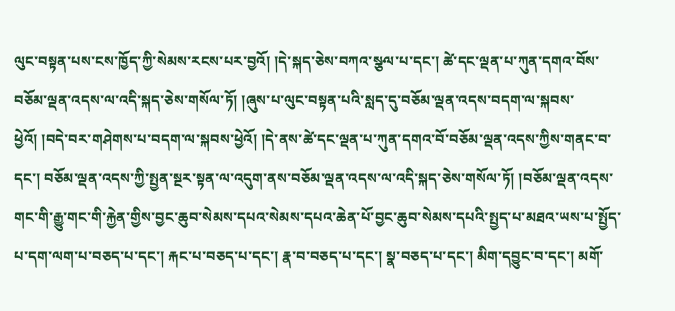ལུང་བསྟན་པས་ངས་ཁྱོད་ཀྱི་སེམས་རངས་པར་བྱའོ། །དེ་སྐད་ཅེས་བཀའ་སྩལ་པ་དང་། ཚེ་དང་ལྡན་པ་ཀུན་དགའ་བོས་བཅོམ་ལྡན་འདས་ལ་འདི་སྐད་ཅེས་གསོལ་ཏོ། །ཞུས་པ་ལུང་བསྟན་པའི་སླད་དུ་བཅོམ་ལྡན་འདས་བདག་ལ་སྐབས་ཕྱེའོ། །བདེ་བར་གཤེགས་པ་བདག་ལ་སྐབས་ཕྱེའོ། །དེ་ནས་ཚེ་དང་ལྡན་པ་ཀུན་དགའ་བོ་བཅོམ་ལྡན་འདས་ཀྱིས་གནང་བ་དང་། བཅོམ་ལྡན་འདས་ཀྱི་སྤྱན་སྔར་སྟན་ལ་འདུག་ནས་བཅོམ་ལྡན་འདས་ལ་འདི་སྐད་ཅེས་གསོལ་ཏོ། །བཅོམ་ལྡན་འདས་གང་གི་རྒྱུ་གང་གི་རྐྱེན་གྱིས་བྱང་ཆུབ་སེམས་དཔའ་སེམས་དཔའ་ཆེན་པོ་བྱང་ཆུབ་སེམས་དཔའི་སྤྱད་པ་མཐའ་ཡས་པ་སྤྱོད་པ་དག་ལག་པ་བཅད་པ་དང་། རྐང་པ་བཅད་པ་དང་། རྣ་བ་བཅད་པ་དང་། སྣ་བཅད་པ་དང་། མིག་དབྱུང་བ་དང་། མགོ་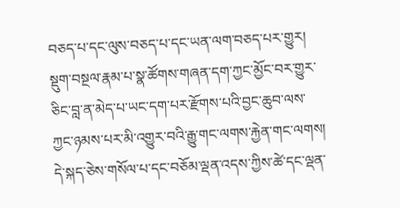བཅད་པ་དང་ལུས་བཅད་པ་དང་ཡན་ལག་བཅད་པར་གྱུར། སྡུག་བསྔལ་རྣམ་པ་སྣ་ཚོགས་གཞན་དག་ཀྱང་མྱོང་བར་གྱུར་ཅིང་བླ་ན་མེད་པ་ཡང་དག་པར་རྫོགས་པའི་བྱང་ཆུབ་ལས་ཀྱང་ཉམས་པར་མི་འགྱུར་བའི་རྒྱུ་གང་ལགས་རྐྱེན་གང་ལགས། དེ་སྐད་ཅེས་གསོལ་པ་དང་བཅོམ་ལྡན་འདས་ཀྱིས་ཚེ་དང་ལྡན་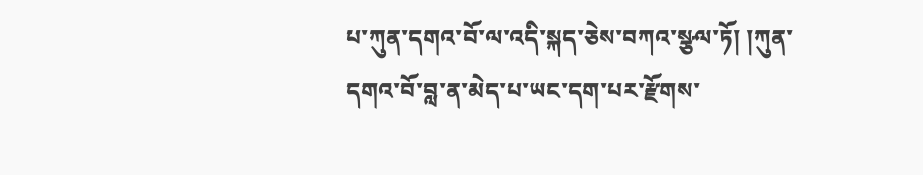པ་ཀུན་དགའ་བོ་ལ་འདི་སྐད་ཅེས་བཀའ་སྩལ་ཏོ། །ཀུན་དགའ་བོ་བླ་ན་མེད་པ་ཡང་དག་པར་རྫོགས་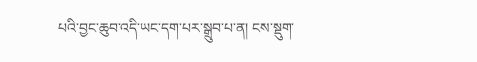པའི་བྱང་ཆུབ་འདི་ཡང་དག་པར་སྒྲུབ་པ་ན། ངས་སྡུག་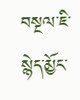བསྔལ་ཇི་སྙེད་མྱོང་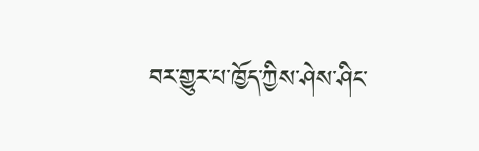བར་གྱུར་པ་ཁྱོད་ཀྱིས་ཤེས་ཤིང་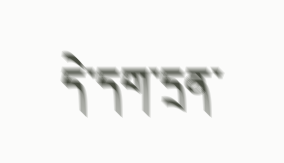དེ་དག་དྲན་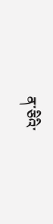ན་ཅིའི་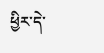ཕྱིར་དེ་